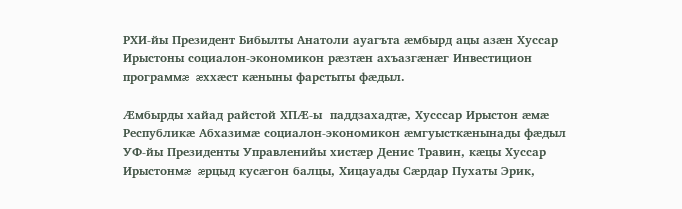РХИ-йы Президент Бибылты Анатоли ауагъта æмбырд ацы азæн Хуссар Ирыстоны социалон-экономикон рæзтæн ахъазгæнæг Инвестицион программæ æххæст кæныны фарстыты фæдыл.

Æмбырды хайад райстой ХПÆ-ы  паддзахадтæ, Хусссар Ирыстон æмæ Республикæ Абхазимæ социалон-экономикон æмгуысткæнынады фæдыл УФ-йы Президенты Управленийы хистæр Денис Травин, кæцы Хуссар Ирыстонмæ æрцыд кусæгон балцы, Хицауады Сæрдар Пухаты Эрик,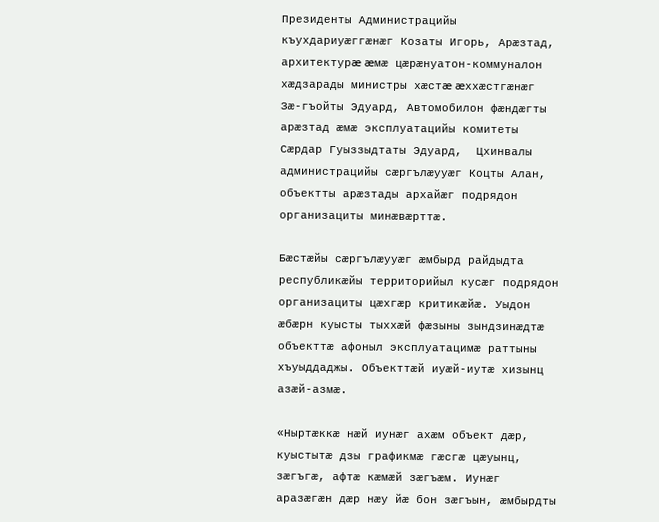Президенты Администрацийы къухдариуæггæнæг Козаты Игорь, Арæзтад, архитектурæ æмæ цæрæнуатон-коммуналон хæдзарады министры хæстæ æххæстгæнæг Зæ-гъойты Эдуард, Автомобилон фæндæгты арæзтад æмæ эксплуатацийы комитеты Сæрдар Гуыззыдтаты Эдуард,  Цхинвалы администрацийы сæргълæууæг Коцты Алан, объектты арæзтады архайæг подрядон организациты минæвæрттæ.

Бæстæйы сæргълæууæг æмбырд райдыдта республикæйы территорийыл кусæг подрядон организациты цæхгæр критикæйæ. Уыдон æбæрн куысты тыххæй фæзыны зындзинæдтæ объекттæ афоныл эксплуатацимæ раттыны хъуыддаджы. Объекттæй иуæй-иутæ хизынц азæй-азмæ.

«Ныртæккæ нæй иунæг ахæм объект дæр, куыстытæ дзы графикмæ гæсгæ цæуынц, зæгъгæ, афтæ кæмæй зæгъæм. Иунæг аразæгæн дæр нæу йæ бон зæгъын, æмбырдты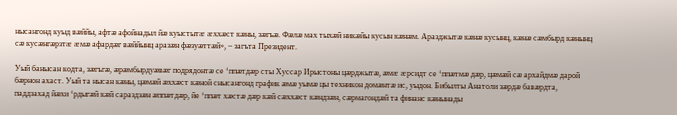нысангонд куыд вæййы, афтæ афойнадыл йæ куыстытæ æххæст кæны, зæгъæ. Фæлæ мах тыхæй никæйы кусын кæнæм. Аразджытæ кæнæ кусынц, кæнæ сæмбырд кæнынц сæ кусæнгæрзтæ æмæ афардæг вæййынц аразæн фæзуæттæй», – загъта Президент.

Уый банысан кодта, зæгъгæ, æрæмбырдуæвæг подрядонтæ се ‘ппæтдæр сты Хуссар Ирыстоны цæрджытæ, æмæ æрсидт се ‘ппæтмæ дæр, цæмæй сæ архайдмæ дарой бæрнон ахаст. Уый та нысан кæны, цæмæй æххæст кæной снысангонд график æмæ уымæ цы техникон домæнтæ ис, уыдон. Бибылты Анатоли зæрдæ бавæрдта, паддзахад йæхи ‘рдыгæй кæй сараздзæн æппæтдæр, йе ‘ппæт хæстæ дæр кæй сæххæст кæндзæн, сæрмагондæй та финанс кæнынады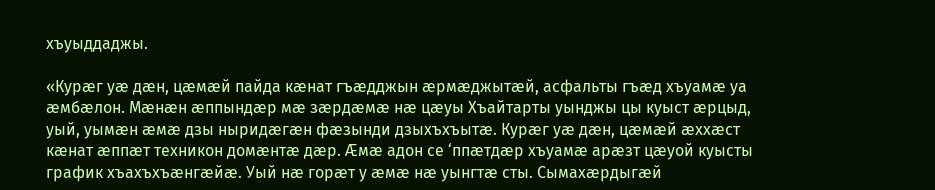хъуыддаджы.

«Курæг уæ дæн, цæмæй пайда кæнат гъæдджын æрмæджытæй, асфальты гъæд хъуамæ уа æмбæлон. Мæнæн æппындæр мæ зæрдæмæ нæ цæуы Хъайтарты уынджы цы куыст æрцыд, уый, уымæн æмæ дзы ныридæгæн фæзынди дзыхъхъытæ. Курæг уæ дæн, цæмæй æххæст кæнат æппæт техникон домæнтæ дæр. Æмæ адон се ‘ппæтдæр хъуамæ арæзт цæуой куысты график хъахъхъæнгæйæ. Уый нæ горæт у æмæ нæ уынгтæ сты. Сымахæрдыгæй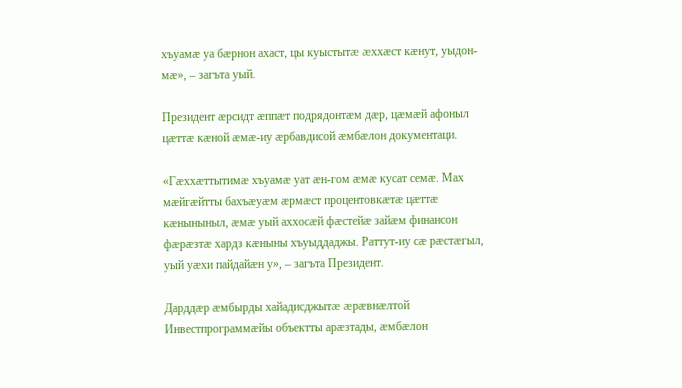хъуамæ уа бæрнон ахаст, цы куыстытæ æххæст кæнут, уыдон-мæ», – загъта уый.

Президент æрсидт æппæт подрядонтæм дæр, цæмæй афоныл цæттæ кæной æмæ-иу æрбавдисой æмбæлон документаци.

«Гæххæттытимæ хъуамæ уат æн-гом æмæ кусат семæ. Мах мæйгæйтты бахъæуæм æрмæст процентовкæтæ цæттæ кæныныныл, æмæ уый аххосæй фæстейæ зайæм финансон фæрæзтæ хардз кæныны хъуыддаджы. Раттут-иу сæ рæстæгыл, уый уæхи пайдайæн у», – загъта Президент.

Дарддæр æмбырды хайадисджытæ æрæвнæлтой Инвестпрограммæйы объектты арæзтады, æмбæлон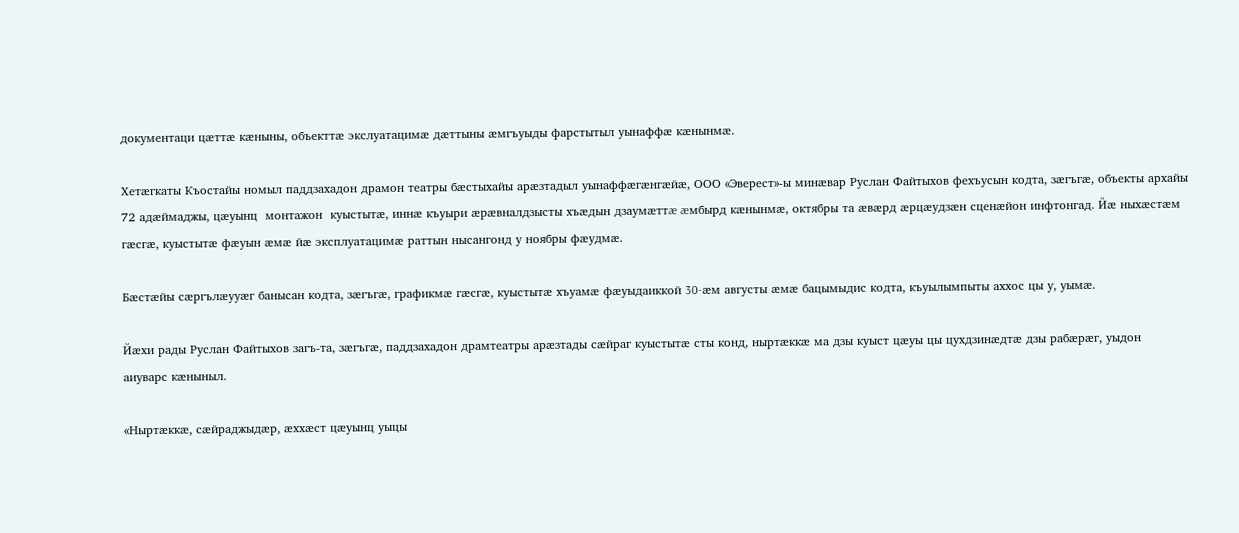документаци цæттæ кæныны, объекттæ экслуатацимæ дæттыны æмгъуыды фарстытыл уынаффæ кæнынмæ.

Хетæгкаты Къостайы номыл паддзахадон драмон театры бæстыхайы арæзтадыл уынаффæгæнгæйæ, ООО «Эверест»-ы минæвар Руслан Файтыхов фехъусын кодта, зæгъгæ, объекты архайы 72 адæймаджы, цæуынц  монтажон  куыстытæ, иннæ къуыри æрæвналдзысты хъæдын дзаумæттæ æмбырд кæнынмæ, октябры та æвæрд æрцæудзæн сценæйон инфтонгад. Йæ ныхæстæм гæсгæ, куыстытæ фæуын æмæ йæ эксплуатацимæ раттын нысангонд у ноябры фæудмæ.

Бæстæйы сæргълæууæг банысан кодта, зæгъгæ, графикмæ гæсгæ, куыстытæ хъуамæ фæуыдаиккой 30-æм августы æмæ бацымыдис кодта, къуылымпыты аххос цы у, уымæ.

Йæхи рады Руслан Файтыхов загъ-та, зæгъгæ, паддзахадон драмтеатры арæзтады сæйраг куыстытæ сты конд, ныртæккæ ма дзы куыст цæуы цы цухдзинæдтæ дзы рабæрæг, уыдон  аиуварс кæныныл.

«Ныртæккæ, сæйраджыдæр, æххæст цæуынц уыцы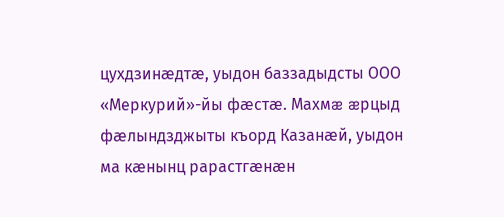цухдзинæдтæ, уыдон баззадыдсты ООО «Меркурий»-йы фæстæ. Махмæ æрцыд фæлындзджыты къорд Казанæй, уыдон ма кæнынц рарастгæнæн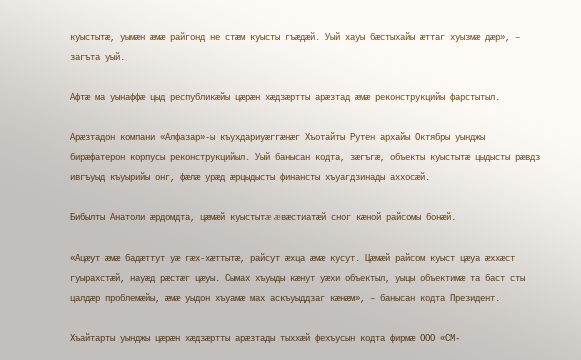куыстытæ, уымæн æмæ райгонд не стæм куысты гъæдæй. Уый хауы бæстыхайы æттаг хуызмæ дæр», – загъта уый.

Афтæ ма уынаффæ цыд республикæйы цæрæн хæдзæртты арæзтад æмæ реконструкцийы фарстытыл.

Арæзтадон компани «Алфазар»-ы къухдариуæггæнæг Хъотайты Рутен архайы Октябры уынджы бирæфатерон корпусы реконструкцийыл. Уый банысан кодта, зæгъгæ, объекты куыстытæ цыдысты рæвдз ивгъуыд къуырийы онг, фæлæ урæд æрцыдысты финансты хъуагдзинады аххосæй.

Бибылты Анатоли æрдомдта, цæмæй куыстытæ æвæстиатæй сног кæной райсомы бонæй.

«Ацæут æмæ бадæттут уæ гæх-хæттытæ, райсут æхца æмæ кусут. Цæмæй райсом куыст цæуа æххæст гуырахстæй, науæд рæстæг цæуы. Сымах хъуыды кæнут уæхи объектыл, уыцы объектимæ та баст сты цалдæр проблемæйы, æмæ уыдон хъуамæ мах аскъуыддзаг кæнæм», – банысан кодта Президент.

Хъайтарты уынджы цæрæн хæдзæртты арæзтады тыххæй фехъусын кодта фирмæ ООО «СМ-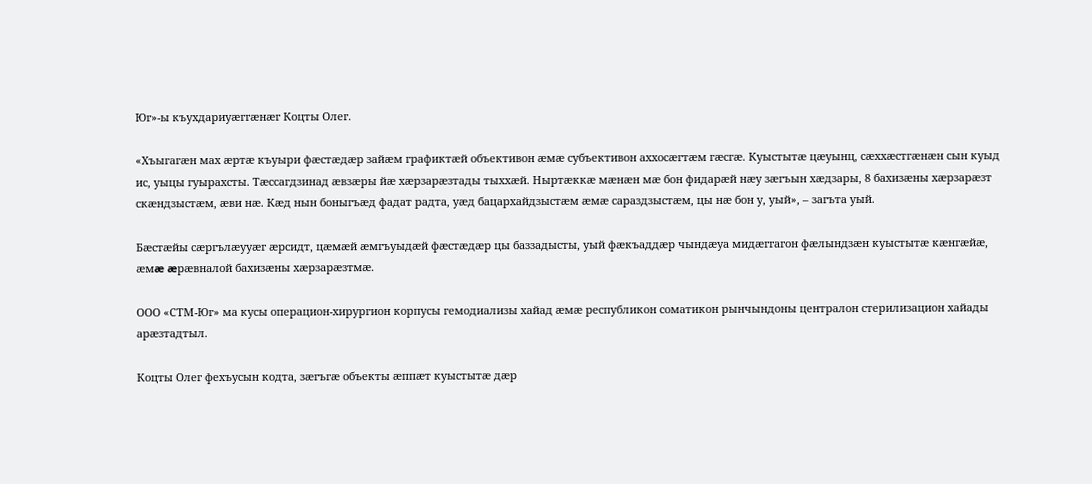Юг»-ы къухдариуæггæнæг Коцты Олег.

«Хъыгагæн мах æртæ къуыри фæстæдæр зайæм графиктæй объективон æмæ субъективон аххосæгтæм гæсгæ. Куыстытæ цæуынц, сæххæстгæнæн сын куыд ис, уыцы гуырахсты. Тæссагдзинад æвзæры йæ хæрзарæзтады тыххæй. Ныртæккæ мæнæн мæ бон фидарæй нæу зæгъын хæдзары, 8 бахизæны хæрзарæзт скæндзыстæм, æви нæ. Кæд нын боныгъæд фадат радта, уæд бацархайдзыстæм æмæ сараздзыстæм, цы нæ бон у, уый», – загъта уый.

Бæстæйы сæргълæууæг æрсидт, цæмæй æмгъуыдæй фæстæдæр цы баззадысты, уый фæкъаддæр чындæуа мидæггагон фæлындзæн куыстытæ кæнгæйæ, æмæ æрæвналой бахизæны хæрзарæзтмæ.

ООО «СТМ-Юг» ма кусы операцион-хирургион корпусы гемодиализы хайад æмæ республикон соматикон рынчындоны централон стерилизацион хайады арæзтадтыл.

Коцты Олег фехъусын кодта, зæгъгæ объекты æппæт куыстытæ дæр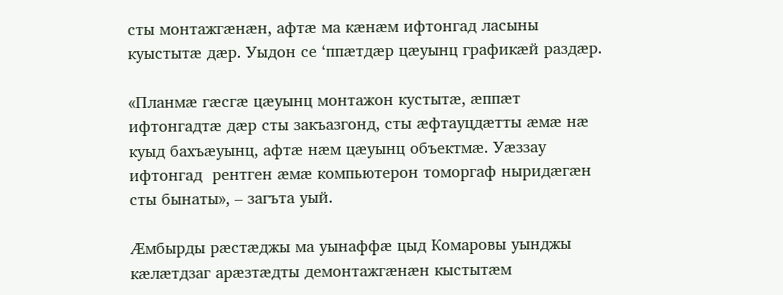сты монтажгæнæн, афтæ ма кæнæм ифтонгад ласыны куыстытæ дæр. Уыдон се ‘ппæтдæр цæуынц графикæй раздæр.

«Планмæ гæсгæ цæуынц монтажон кустытæ, æппæт ифтонгадтæ дæр сты закъазгонд, сты æфтауцдæтты æмæ нæ куыд бахъæуынц, афтæ нæм цæуынц объектмæ. Уæззау ифтонгад  рентген æмæ компьютерон томоргаф ныридæгæн сты бынаты», – загъта уый.

Æмбырды рæстæджы ма уынаффæ цыд Комаровы уынджы кæлæтдзаг арæзтæдты демонтажгæнæн кыстытæм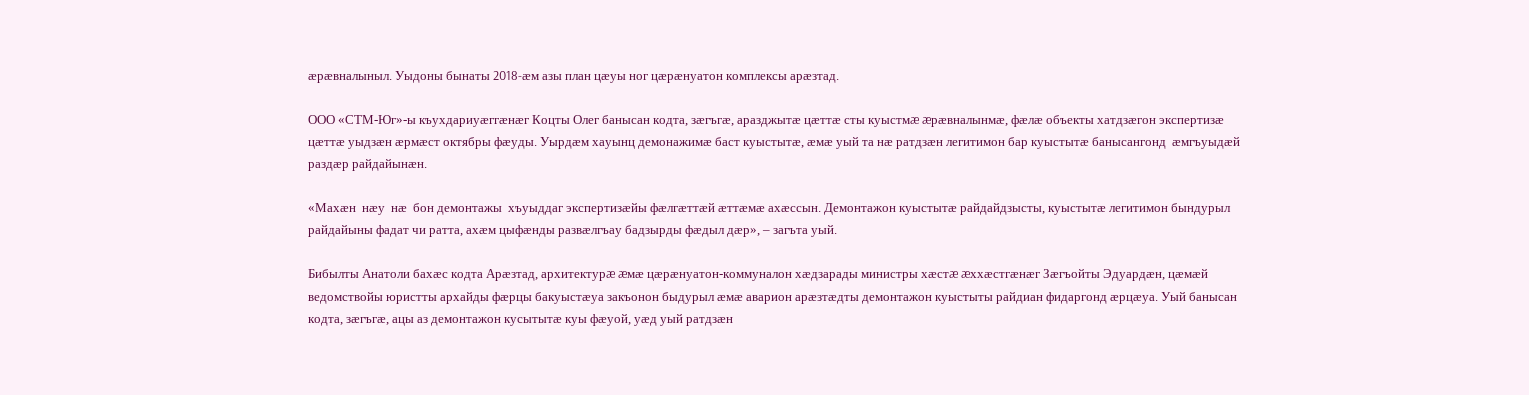æрæвналыныл. Уыдоны бынаты 2018-æм азы план цæуы ног цæрæнуатон комплексы арæзтад.

ООО «СТМ-Юг»-ы къухдариуæггæнæг Коцты Олег банысан кодта, зæгъгæ, аразджытæ цæттæ сты куыстмæ æрæвналынмæ, фæлæ объекты хатдзæгон экспертизæ цæттæ уыдзæн æрмæст октябры фæуды. Уырдæм хауынц демонажимæ баст куыстытæ, æмæ уый та нæ ратдзæн легитимон бар куыстытæ банысангонд  æмгъуыдæй раздæр райдайынæн.

«Махæн  нæу  нæ  бон демонтажы  хъуыддаг экспертизæйы фæлгæттæй æттæмæ ахæссын. Демонтажон куыстытæ райдайдзысты, куыстытæ легитимон бындурыл райдайыны фадат чи ратта, ахæм цыфæнды развæлгъау бадзырды фæдыл дæр», – загъта уый.

Бибылты Анатоли бахæс кодта Арæзтад, архитектурæ æмæ цæрæнуатон-коммуналон хæдзарады министры хæстæ æххæстгæнæг Зæгъойты Эдуардæн, цæмæй ведомствойы юристты архайды фæрцы бакуыстæуа закъонон быдурыл æмæ аварион арæзтæдты демонтажон куыстыты райдиан фидаргонд æрцæуа. Уый банысан кодта, зæгъгæ, ацы аз демонтажон кусытытæ куы фæуой, уæд уый ратдзæн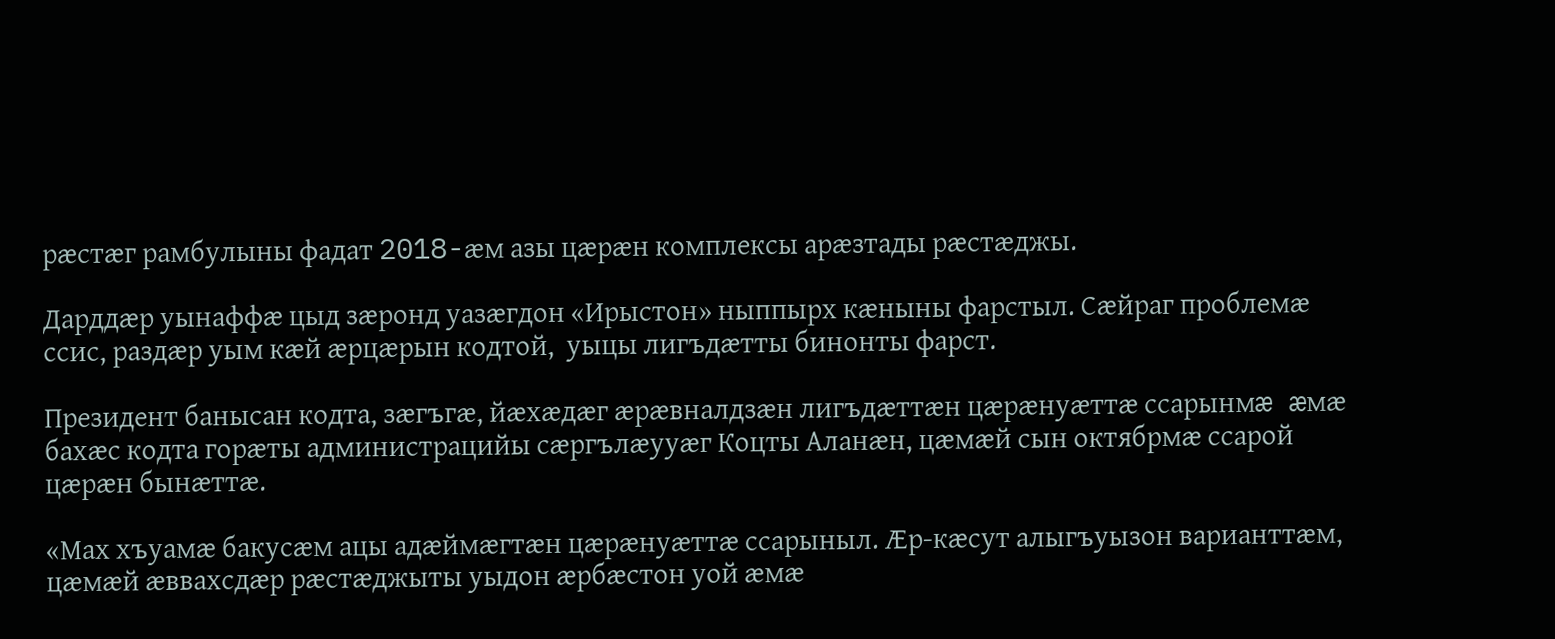рæстæг рамбулыны фадат 2018-æм азы цæрæн комплексы арæзтады рæстæджы.

Дарддæр уынаффæ цыд зæронд уазæгдон «Ирыстон» ныппырх кæныны фарстыл. Сæйраг проблемæ ссис, раздæр уым кæй æрцæрын кодтой,  уыцы лигъдæтты бинонты фарст.

Президент банысан кодта, зæгъгæ, йæхæдæг æрæвналдзæн лигъдæттæн цæрæнуæттæ ссарынмæ æмæ бахæс кодта горæты администрацийы сæргълæууæг Коцты Аланæн, цæмæй сын октябрмæ ссарой цæрæн бынæттæ.

«Мах хъуамæ бакусæм ацы адæймæгтæн цæрæнуæттæ ссарыныл. Æр-кæсут алыгъуызон варианттæм, цæмæй æввахсдæр рæстæджыты уыдон æрбæстон уой æмæ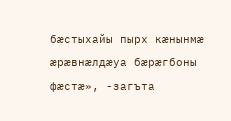бæстыхайы пырх кæнынмæ æрæвнæлдæуа бæрæгбоны фæстæ», -загъта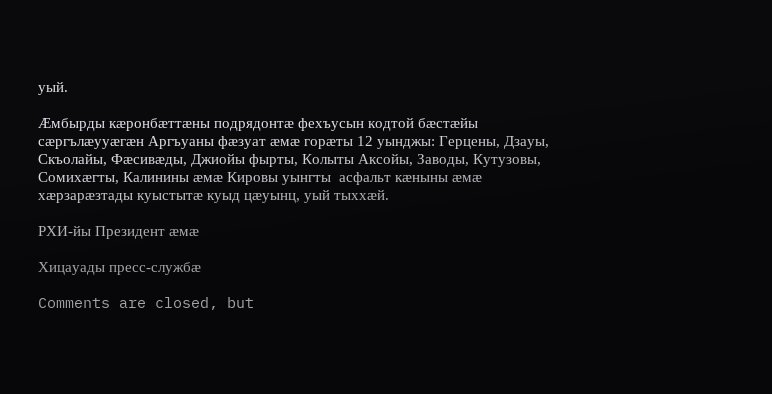уый.

Æмбырды кæронбæттæны подрядонтæ фехъусын кодтой бæстæйы сæргълæууæгæн Аргъуаны фæзуат æмæ горæты 12 уынджы: Герцены, Дзауы, Скъолайы, Фæсивæды, Джиойы фырты, Колыты Аксойы, Заводы, Кутузовы, Сомихæгты, Калинины æмæ Кировы уынгты  асфальт кæныны æмæ хæрзарæзтады куыстытæ куыд цæуынц, уый тыххæй.

РХИ-йы Президент æмæ

Хицауады пресс-службæ

Comments are closed, but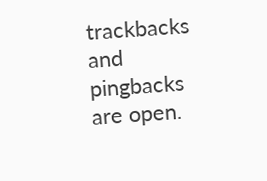trackbacks and pingbacks are open.